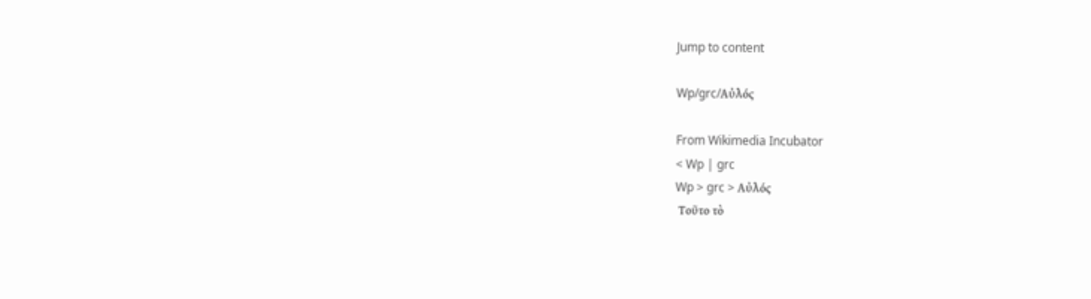Jump to content

Wp/grc/Αὐλός

From Wikimedia Incubator
< Wp | grc
Wp > grc > Αὐλός
 Τοῦτο τὸ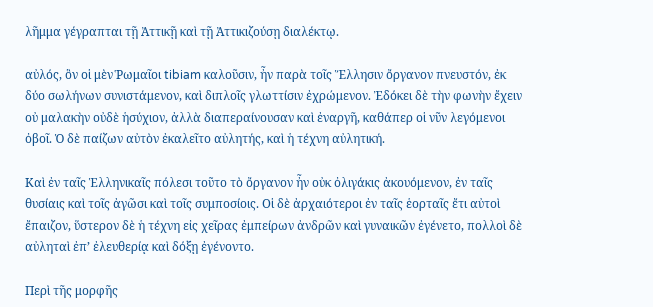λῆμμα γέγραπται τῇ Ἀττικῇ καὶ τῇ Ἀττικιζούσῃ διαλέκτῳ.

αὐλός, ὃν οἱ μὲν Ῥωμαῖοι tibiam καλοῦσιν, ἦν παρὰ τοῖς Ἕλλησιν ὄργανον πνευστόν, ἐκ δύο σωλήνων συνιστάμενον, καὶ διπλοῖς γλωττίσιν ἐχρώμενον. Ἐδόκει δὲ τὴν φωνὴν ἔχειν οὐ μαλακὴν οὐδὲ ἡσύχιον, ἀλλὰ διαπεραίνουσαν καὶ ἐναργῆ, καθάπερ οἱ νῦν λεγόμενοι ὀβοῖ. Ὁ δὲ παίζων αὐτὸν ἐκαλεῖτο αὐλητής, καὶ ἡ τέχνη αὐλητική.

Καὶ ἐν ταῖς Ἑλληνικαῖς πόλεσι τοῦτο τὸ ὄργανον ἦν οὐκ ὀλιγάκις ἀκουόμενον, ἐν ταῖς θυσίαις καὶ τοῖς ἀγῶσι καὶ τοῖς συμποσίοις. Οἱ δὲ ἀρχαιότεροι ἐν ταῖς ἑορταῖς ἔτι αὐτοὶ ἔπαιζον, ὕστερον δὲ ἡ τέχνη εἰς χεῖρας ἐμπείρων ἀνδρῶν καὶ γυναικῶν ἐγένετο, πολλοὶ δὲ αὐληταὶ ἐπ’ ἐλευθερίᾳ καὶ δόξῃ ἐγένοντο.

Περὶ τῆς μορφῆς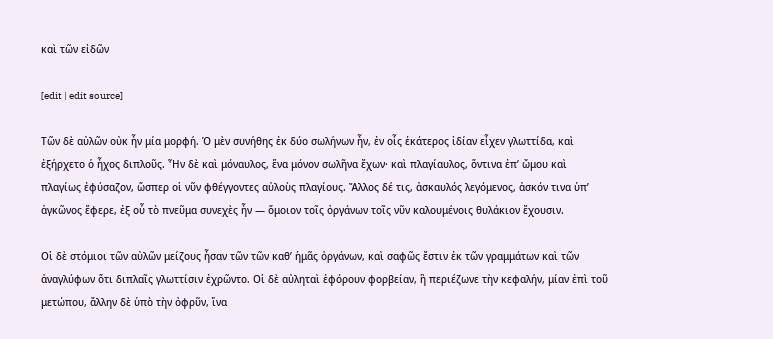καὶ τῶν εἰδῶν

[edit | edit source]

Τῶν δὲ αὐλῶν οὐκ ἦν μία μορφή. Ὁ μὲν συνήθης ἐκ δύο σωλήνων ἦν, ἐν οἷς ἑκάτερος ἰδίαν εἶχεν γλωττίδα, καὶ ἐξήρχετο ὁ ἦχος διπλοῦς. Ἦν δὲ καὶ μόναυλος, ἕνα μόνον σωλῆνα ἔχων· καὶ πλαγίαυλος, ὅντινα ἐπ’ ὤμου καὶ πλαγίως ἐφύσαζον, ὥσπερ οἱ νῦν φθέγγοντες αὐλοὺς πλαγίους. Ἄλλος δέ τις, ἀσκαυλός λεγόμενος, ἀσκόν τινα ὑπ’ ἀγκῶνος ἔφερε, ἐξ οὗ τὸ πνεῦμα συνεχὲς ἦν — ὅμοιον τοῖς ὀργάνων τοῖς νῦν καλουμένοις θυλάκιον ἔχουσιν.

Οἱ δὲ στόμιοι τῶν αὐλῶν μείζους ἦσαν τῶν τῶν καθ’ ἡμᾶς ὀργάνων, καὶ σαφῶς ἔστιν ἐκ τῶν γραμμάτων καὶ τῶν ἀναγλύφων ὅτι διπλαῖς γλωττίσιν ἐχρῶντο. Οἱ δὲ αὐληταὶ ἐφόρουν φορβείαν, ἣ περιέζωνε τὴν κεφαλήν, μίαν ἐπὶ τοῦ μετώπου, ἄλλην δὲ ὑπὸ τὴν ὀφρῦν, ἵνα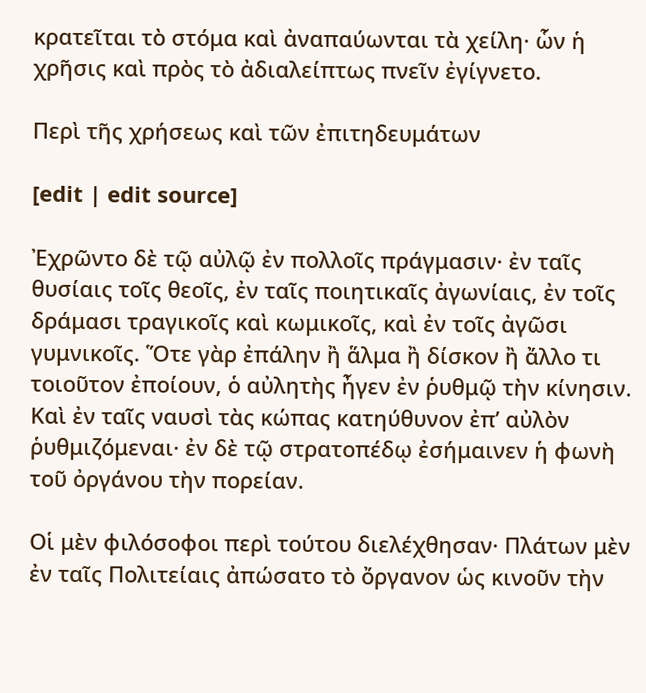κρατεῖται τὸ στόμα καὶ ἀναπαύωνται τὰ χείλη· ὧν ἡ χρῆσις καὶ πρὸς τὸ ἀδιαλείπτως πνεῖν ἐγίγνετο.

Περὶ τῆς χρήσεως καὶ τῶν ἐπιτηδευμάτων

[edit | edit source]

Ἐχρῶντο δὲ τῷ αὐλῷ ἐν πολλοῖς πράγμασιν· ἐν ταῖς θυσίαις τοῖς θεοῖς, ἐν ταῖς ποιητικαῖς ἀγωνίαις, ἐν τοῖς δράμασι τραγικοῖς καὶ κωμικοῖς, καὶ ἐν τοῖς ἀγῶσι γυμνικοῖς. Ὅτε γὰρ ἐπάλην ἢ ἅλμα ἢ δίσκον ἢ ἄλλο τι τοιοῦτον ἐποίουν, ὁ αὐλητὴς ἦγεν ἐν ῥυθμῷ τὴν κίνησιν. Καὶ ἐν ταῖς ναυσὶ τὰς κώπας κατηύθυνον ἐπ’ αὐλὸν ῥυθμιζόμεναι· ἐν δὲ τῷ στρατοπέδῳ ἐσήμαινεν ἡ φωνὴ τοῦ ὀργάνου τὴν πορείαν.

Οἱ μὲν φιλόσοφοι περὶ τούτου διελέχθησαν· Πλάτων μὲν ἐν ταῖς Πολιτείαις ἀπώσατο τὸ ὄργανον ὡς κινοῦν τὴν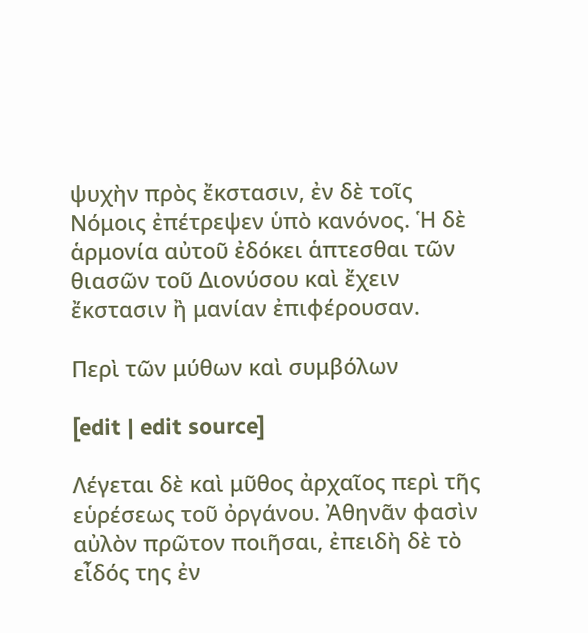ψυχὴν πρὸς ἔκστασιν, ἐν δὲ τοῖς Νόμοις ἐπέτρεψεν ὑπὸ κανόνος. Ἡ δὲ ἁρμονία αὐτοῦ ἐδόκει ἁπτεσθαι τῶν θιασῶν τοῦ Διονύσου καὶ ἔχειν ἔκστασιν ἢ μανίαν ἐπιφέρουσαν.

Περὶ τῶν μύθων καὶ συμβόλων

[edit | edit source]

Λέγεται δὲ καὶ μῦθος ἀρχαῖος περὶ τῆς εὑρέσεως τοῦ ὀργάνου. Ἀθηνᾶν φασὶν αὐλὸν πρῶτον ποιῆσαι, ἐπειδὴ δὲ τὸ εἶδός της ἐν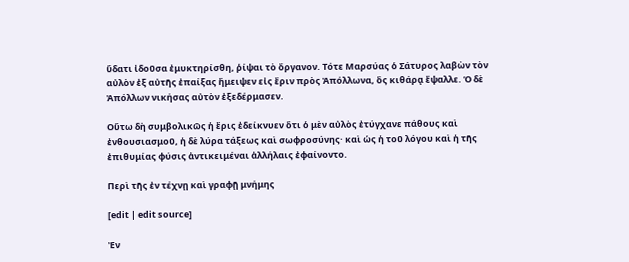ὕδατι ἰδοῦσα ἐμυκτηρίσθη, ῥίψαι τὸ ὄργανον. Τότε Μαρσύας ὁ Σάτυρος λαβὼν τὸν αὐλὸν ἐξ αὐτῆς ἐπαίξας ἤμειψεν εἰς ἔριν πρὸς Ἀπόλλωνα, ὃς κιθάρᾳ ἔψαλλε. Ὁ δὲ Ἀπόλλων νικήσας αὐτὸν ἐξεδέρμασεν.

Οὕτω δὴ συμβολικῶς ἡ ἔρις ἐδείκνυεν ὅτι ὁ μὲν αὐλὸς ἐτύγχανε πάθους καὶ ἐνθουσιασμοῦ, ἡ δὲ λύρα τάξεως καὶ σωφροσύνης· καὶ ὡς ἡ τοῦ λόγου καὶ ἡ τῆς ἐπιθυμίας φύσις ἀντικειμέναι ἀλλήλαις ἐφαίνοντο.

Περὶ τῆς ἐν τέχνῃ καὶ γραφῇ μνήμης

[edit | edit source]

Ἐν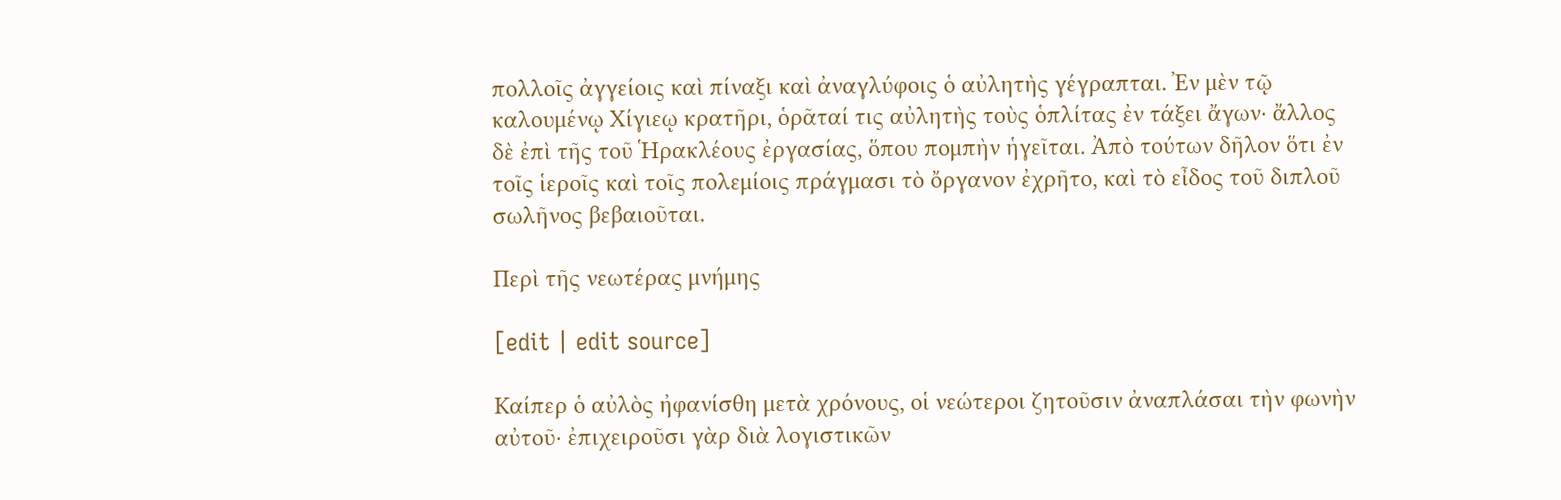πολλοῖς ἀγγείοις καὶ πίναξι καὶ ἀναγλύφοις ὁ αὐλητὴς γέγραπται. Ἐν μὲν τῷ καλουμένῳ Χίγιεῳ κρατῆρι, ὁρᾶταί τις αὐλητὴς τοὺς ὁπλίτας ἐν τάξει ἄγων· ἄλλος δὲ ἐπὶ τῆς τοῦ Ἡρακλέους ἐργασίας, ὅπου πομπὴν ἡγεῖται. Ἀπὸ τούτων δῆλον ὅτι ἐν τοῖς ἱεροῖς καὶ τοῖς πολεμίοις πράγμασι τὸ ὄργανον ἐχρῆτο, καὶ τὸ εἶδος τοῦ διπλοῦ σωλῆνος βεβαιοῦται.

Περὶ τῆς νεωτέρας μνήμης

[edit | edit source]

Καίπερ ὁ αὐλὸς ἠφανίσθη μετὰ χρόνους, οἱ νεώτεροι ζητοῦσιν ἀναπλάσαι τὴν φωνὴν αὐτοῦ· ἐπιχειροῦσι γὰρ διὰ λογιστικῶν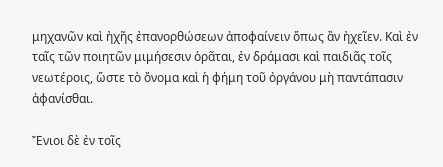μηχανῶν καὶ ἠχῆς ἐπανορθώσεων ἀποφαίνειν ὅπως ἂν ἠχεῖεν. Καὶ ἐν ταῖς τῶν ποιητῶν μιμήσεσιν ὁρᾶται, ἐν δράμασι καὶ παιδιᾶς τοῖς νεωτέροις, ὥστε τὸ ὄνομα καὶ ἡ φήμη τοῦ ὀργάνου μὴ παντάπασιν ἀφανίσθαι.

Ἔνιοι δὲ ἐν τοῖς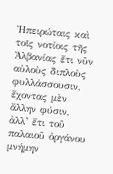Ἠπειρώταις καὶ τοῖς νοτίοις τῆς Ἀλβανίας ἔτι νῦν αὐλοὺς διπλοὺς φυλλάσσουσιν, ἔχοντας μὲν ἄλλην φύσιν, ἀλλ’ ἔτι τοῦ παλαιοῦ ὀργάνου μνήμην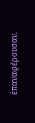ἐπαναφέρουσαν.